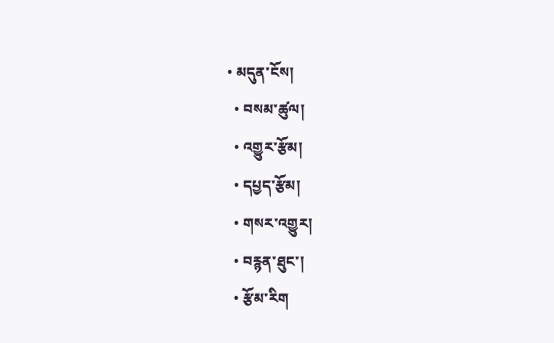• མདུན་ངོས།
  • བསམ་ཚུལ།
  • འགྱུར་རྩོམ།
  • དཔྱད་རྩོམ།
  • གསར་འགྱུར།
  • བརྙན་ཐུང་།
  • རྩོམ་རིག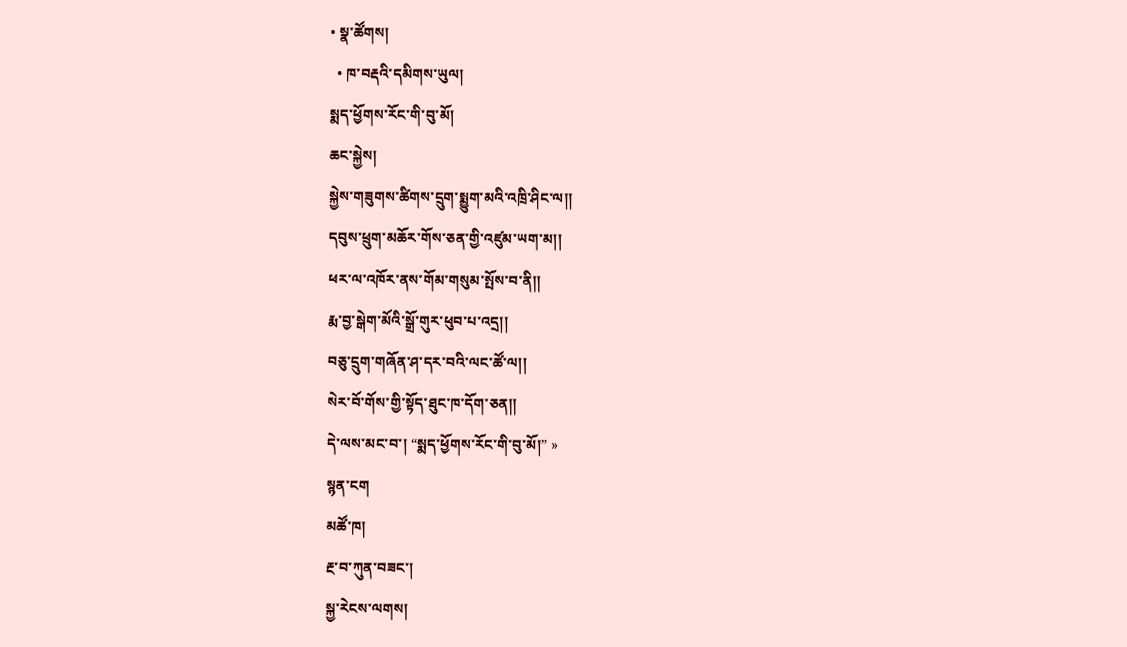• སྣ་ཚོགས།
  • ཁ་བརྡའི་དམིགས་ཡུལ།
སྨད་ཕྱོགས་རོང་གི་བུ་མོ།
ཆང་སྐྱེས།
སྐྱེས་གཟུགས་ཚིགས་དྲུག་སྨྱུག་མའི་འཁྲི་ཤིང་ལ།།
དབུས་ཕྲུག་མཆོར་གོས་ཅན་གྱི་འཛུམ་ཡག་མ།།
ཕར་ལ་འཁོར་ནས་གོམ་གསུམ་སྤོས་བ་ནི།།
རྨ་བྱ་སྒེག་མོའི་སྒྲོ་གུར་ཕུབ་པ་འདྲ།།
བཅུ་དྲུག་གཞོན་ཤ་དར་བའི་ལང་ཚོ་ལ།།
སེར་བོ་གོས་གྱི་སྟོད་ཐུང་ཁ་དོག་ཅན།།
དེ་ལས་མང་བ་། “སྨད་ཕྱོགས་རོང་གི་བུ་མོ།” »
སྙན་ངག
མཚོ་ཁ།
རྔ་བ་ཀུན་བཟང་།
སྐྱ་རེངས་ལགས།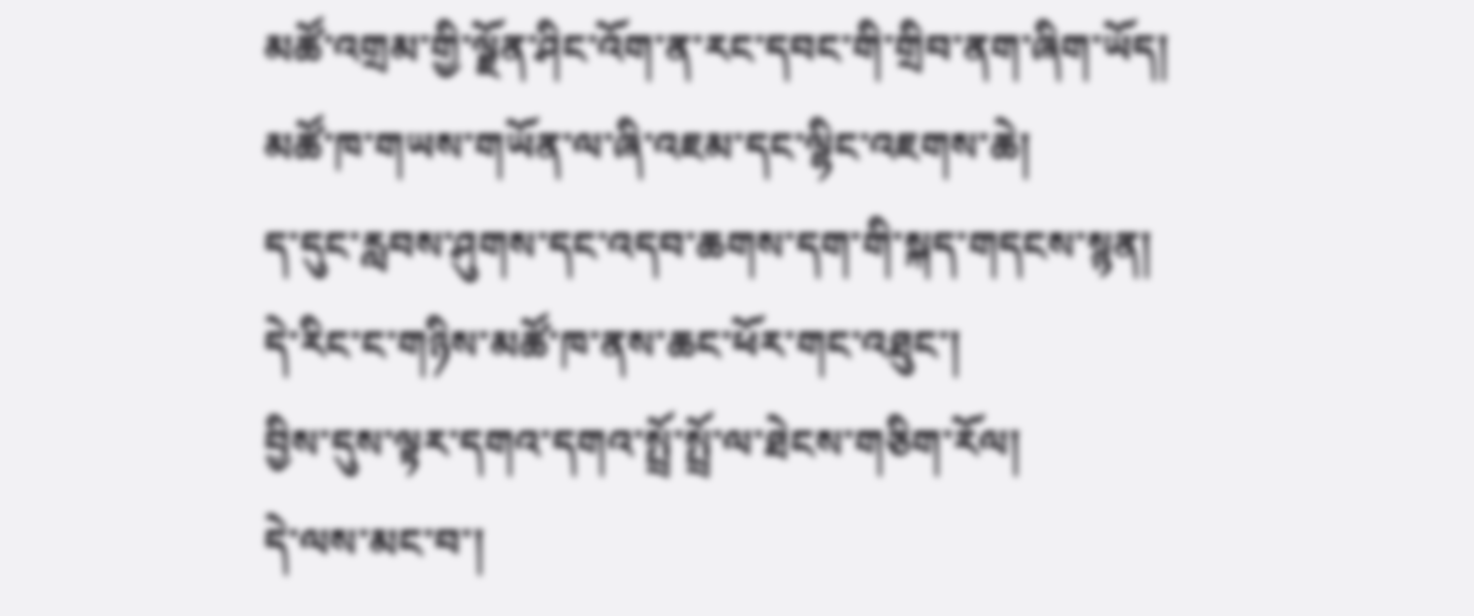མཚོ་འགྲམ་གྱི་ལྗོན་ཤིང་འོག་ན་རང་དབང་གི་གྲིབ་ནག་ཞིག་ཡོད།
མཚོ་ཁ་གཡས་གཡོན་ལ་ཞི་འཇམ་དང་ལྷིང་འཇགས་ཆེ།
ད་དུང་རླབས་ཤུགས་དང་འདབ་ཆགས་དག་གི་སྐད་གདངས་སྙན།
དེ་རིང་ང་གཉིས་མཚོ་ཁ་ནས་ཆང་ཕོར་གང་འཐུང་།
བྱིས་དུས་ལྟར་དགའ་དགའ་སྤྲོ་སྤྲོ་ལ་ཐེངས་གཅིག་རོལ།
དེ་ལས་མང་བ་།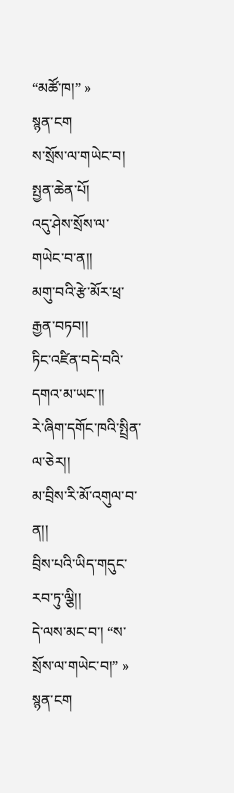“མཚོ་ཁ།” »
སྙན་ངག
ས་སྲོས་ལ་གཡེང་བ།
སྤྱན་ཆེན་པོ།
འདུ་ཤེས་སྲོས་ལ་གཡེང་བ་ན།།
མགུ་བའི་རྩེ་མོར་ཕྲ་རྒྱན་བཏབ།།
ཏིང་འཛིན་བདེ་བའི་དགའ་མ་ཡང་།།
རེ་ཞིག་དགོང་ཁའི་སྤྲིན་ལ་ཅེར།།
མ་བྲིས་རི་མོ་འགུལ་བ་ན།།
བྲིས་པའི་ཡིད་གདུང་རབ་ཏུ་ལྕི།།
དེ་ལས་མང་བ་། “ས་སྲོས་ལ་གཡེང་བ།” »
སྙན་ངག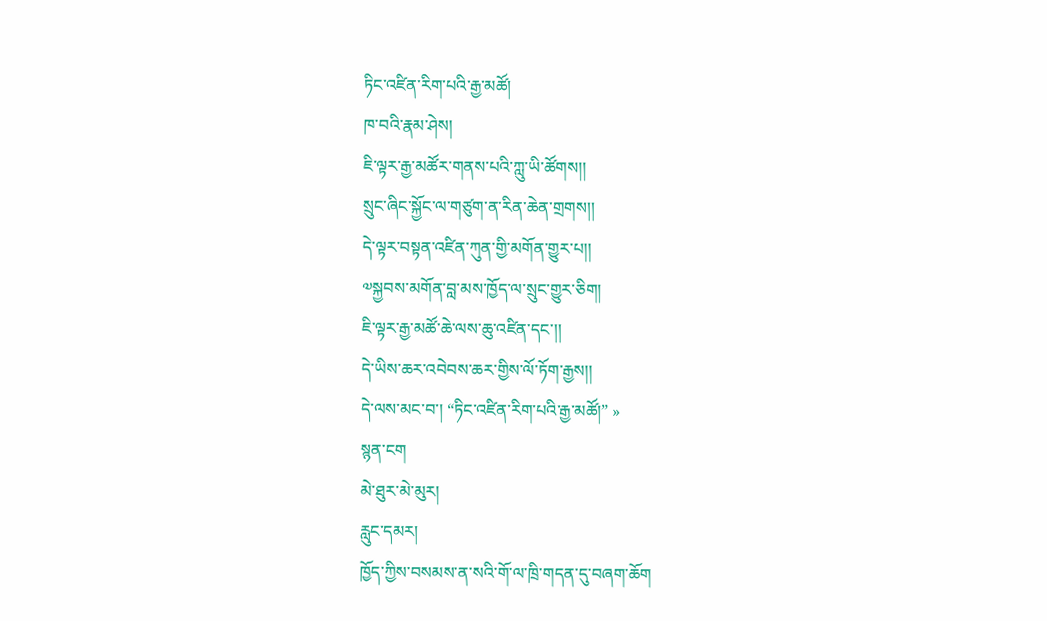ཏིང་འཛིན་རིག་པའི་རྒྱ་མཚོ།
ཁ་བའི་རྣམ་ཤེས།
ཇི་ལྟར་རྒྱ་མཚོར་གནས་པའི་ཀླུ་ཡི་ཚོགས།།
སྲུང་ཞིང་སྐྱོང་ལ་གཙུག་ན་རིན་ཆེན་གྲགས།།
དེ་ལྟར་བསྟན་འཛིན་ཀུན་གྱི་མགོན་གྱུར་པ།།
༧སྐྱབས་མགོན་བླ་མས་ཁྱོད་ལ་སྲུང་གྱུར་ཅིག།
ཇི་ལྟར་རྒྱ་མཚོ་ཆེ་ལས་ཆུ་འཛིན་དང་།།
དེ་ཡིས་ཆར་འབེབས་ཆར་གྱིས་ལོ་ཏོག་རྒྱས།།
དེ་ལས་མང་བ་། “ཏིང་འཛིན་རིག་པའི་རྒྱ་མཚོ།” »
སྙན་ངག
མེ་ཐུར་མེ་མུར།
རླུང་དམར།
ཁྱོད་ཀྱིས་བསམས་ན་སའི་གོ་ལ་ཁྲི་གདན་དུ་བཞག་ཆོག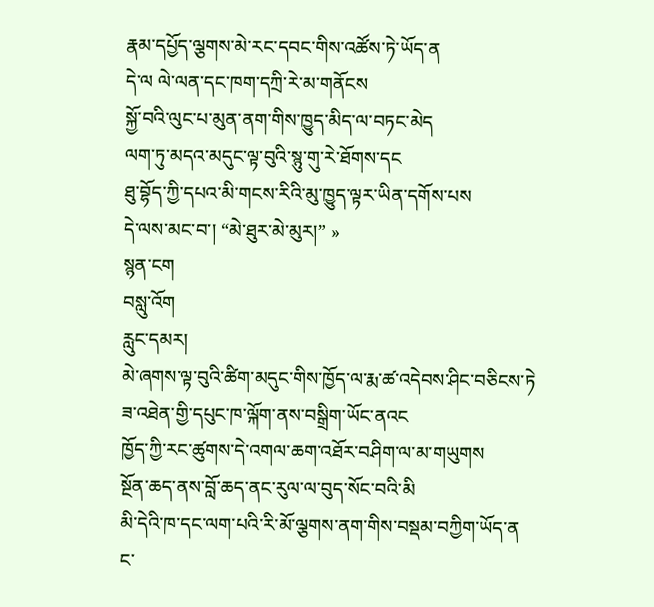རྣམ་དཔྱོད་ལྕགས་མེ་རང་དབང་གིས་འཚོས་ཏེ་ཡོད་ན
དེ་ལ ལེ་ལན་དང་ཁག་དཀྲི་རེ་མ་གནོངས
སྐྱོ་བའི་ལུང་པ་མུན་ནག་གིས་ཁྱུད་མིད་ལ་བཏང་མེད
ལག་ཏུ་མདའ་མདུང་ལྟ་བུའི་སྙུ་གུ་རེ་ཐོགས་དང
ཐུ་བྷོད་ཀྱི་དཔའ་མི་གངས་རིའི་མུ་ཁྱུད་ལྟར་ཡིན་དགོས་པས
དེ་ལས་མང་བ་། “མེ་ཐུར་མེ་མུར།” »
སྙན་ངག
བསླུ་འོག
རླུང་དམར།
མེ་ཞགས་ལྟ་བུའི་ཚིག་མདུང་གིས་ཁྱོད་ལ་རྨ་ཚ་འདེབས་ཤིང་བཅིངས་ཏེ
ཟ་འཐེན་གྱི་དཔུང་ཁ་ལྐོག་ནས་བསྒྲིག་ཡོང་ནའང
ཁྱོད་ཀྱི་རང་ཚུགས་དེ་འགལ་ཆག་འཐོར་བཤིག་ལ་མ་གཡུགས
སྔོན་ཆད་ནས་བློ་ཆད་ནང་རུལ་ལ་བུད་སོང་བའི་མི
མི་དེའི་ཁ་དང་ལག་པའི་རི་མོ་ལྕགས་ནག་གིས་བསྡམ་བཀྱིག་ཡོད་ན
ང་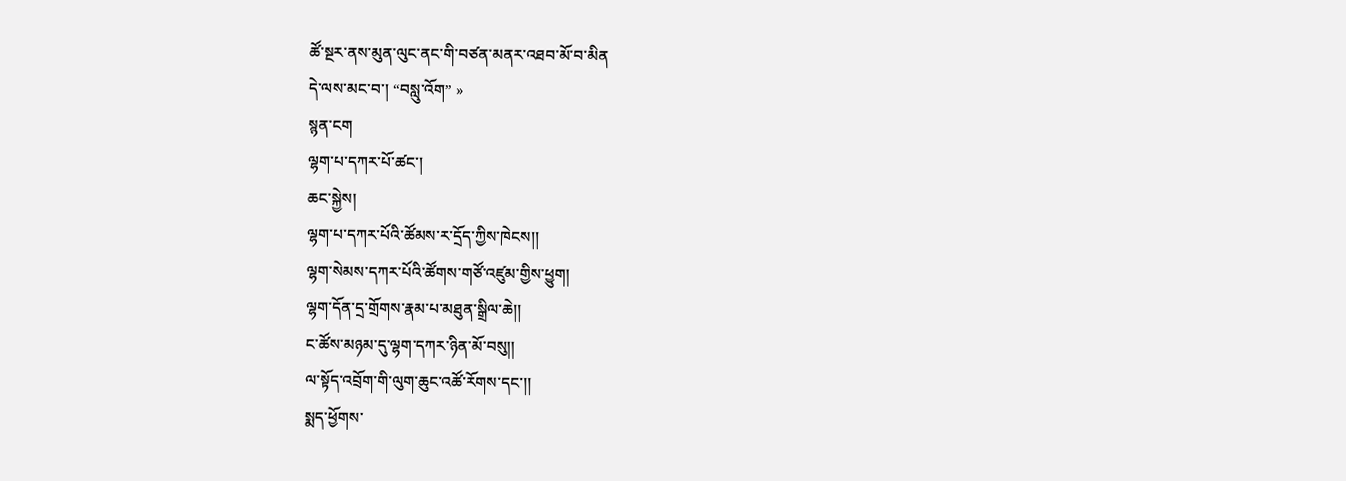ཚོ་སྔར་ནས་མུན་ལུང་ནང་གི་བཙན་མནར་འཐབ་མོ་བ་མིན
དེ་ལས་མང་བ་། “བསླུ་འོག” »
སྙན་ངག
ལྷག་པ་དཀར་པོ་ཚང་།
ཆང་སྐྱེས།
ལྷག་པ་དཀར་པོའི་ཚོམས་ར་དྲོད་ཀྱིས་ཁེངས།།
ལྷག་སེམས་དཀར་པོའི་ཚོགས་གཙོ་འཛུམ་གྱིས་ཕྱུག།
ལྷག་དོན་དྲ་གྲོགས་རྣམ་པ་མཐུན་སྒྲིལ་ཆེ།།
ང་ཚོས་མཉམ་དུ་ལྷག་དཀར་ཉིན་མོ་བསུ།།
ལ་སྟོད་འབྲོག་གི་ལུག་ཆུང་འཚོ་རོགས་དང་།།
སྨད་ཕྱོགས་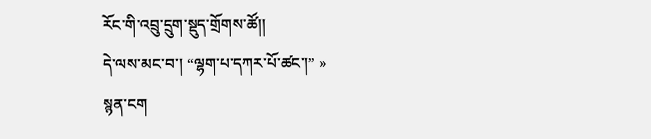རོང་གི་འབྲུ་དྲུག་སྡུད་གྲོགས་ཚོ།།
དེ་ལས་མང་བ་། “ལྷག་པ་དཀར་པོ་ཚང་།” »
སྙན་ངག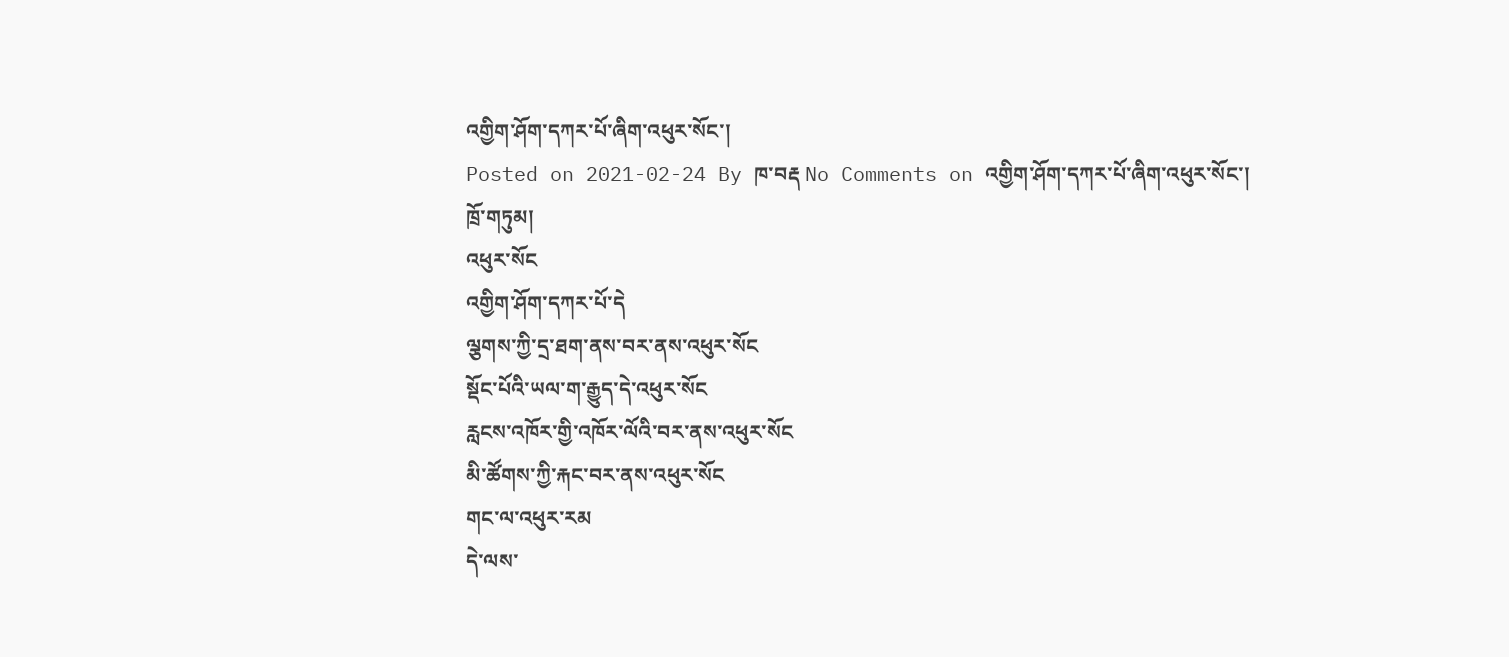འགྱིག་ཤོག་དཀར་པོ་ཞིག་འཕུར་སོང་།
Posted on 2021-02-24 By ཁ་བརྡ No Comments on འགྱིག་ཤོག་དཀར་པོ་ཞིག་འཕུར་སོང་།
ཁྲོ་གཏུམ།
འཕུར་སོང
འགྱིག་ཤོག་དཀར་པོ་དེ
ལྕགས་ཀྱི་དྲ་ཐག་ནས་བར་ནས་འཕུར་སོང
སྡོང་པོའི་ཡལ་ག་རྒྱུད་དེ་འཕུར་སོང
རླངས་འཁོར་གྱི་འཁོར་ལོའི་བར་ནས་འཕུར་སོང
མི་ཚོགས་ཀྱི་རྐང་བར་ནས་འཕུར་སོང
གང་ལ་འཕུར་རམ
དེ་ལས་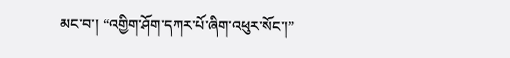མང་བ་། “འགྱིག་ཤོག་དཀར་པོ་ཞིག་འཕུར་སོང་།”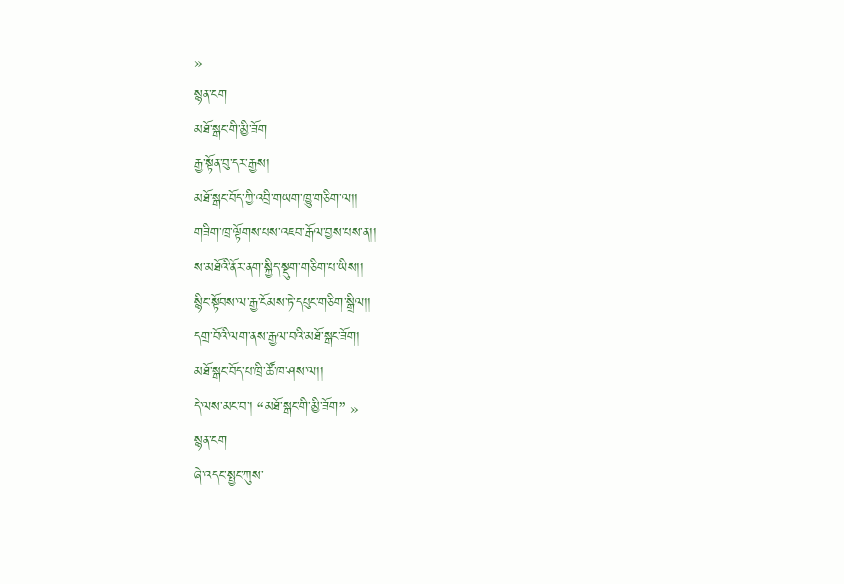»
སྙན་ངག
མཐོ་སྒང་གི་མྱི་ཟོག
རྒྱ་སྟོན་བུ་དར་རྒྱས།
མཐོ་སྒང་བོད་ཀྱི་འབྲི་གཡག་ཁྱུ་གཅིག་ལ།།
གཟིག་ཁྲ་ལྟོགས་པས་འཇབ་རྒོལ་བྱས་པས་ན།།
ས་མཐོའི་ནོར་ནག་སྐྱིད་སྡུག་གཅིག་པ་ཡིས།།
སྙིང་སྟོབས་ལ་རྒྱ་ངོམས་ཏེ་དཔུང་གཅིག་སྒྲིལ།།
དགྲ་བོའི་ལག་ནས་རྒྱལ་བའི་མཐོ་སྒང་ཟོག།
མཐོ་སྒང་བོད་པ་ཁྲི་ཚོ་ཁ་ཤས་ལ།།
དེ་ལས་མང་བ་། “མཐོ་སྒང་གི་མྱི་ཟོག” »
སྙན་ངག
ཞེ་འདང་སྤྱང་ཀུས་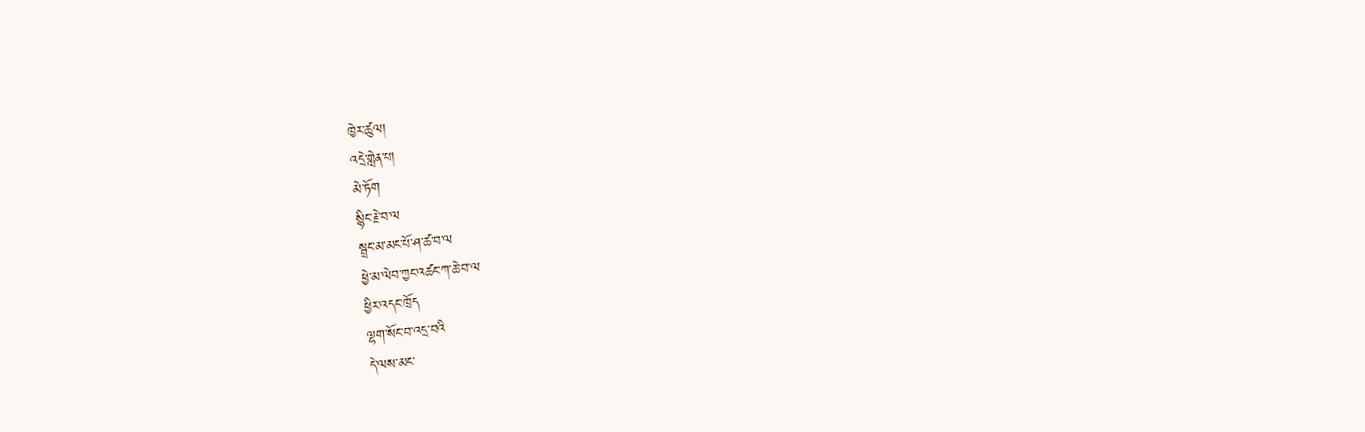ཁྱེར་ཚུལ།
འདྲེ་གླེན་པ།
མེ་ཏོག
སྙིང་རྗེ་བ་ལ
སྦྲང་མ་མང་པོ་ཤ་ཚ་བ་ལ
ཕྱེ་མ་ལེབ་ཀྱང་འཚང་ཀ་ཆེ་བ་ལ
ཕྱིར་འདང་ཁྲོད
ལྷག་སོང་བ་འདྲ་བའི
དེ་ལས་མང་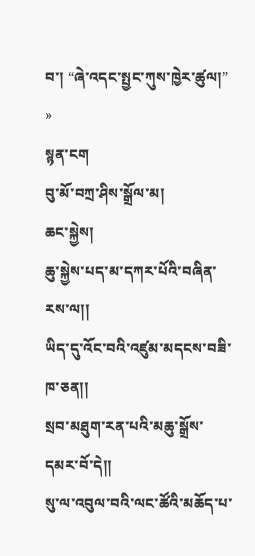བ་། “ཞེ་འདང་སྤྱང་ཀུས་ཁྱེར་ཚུལ།” »
སྙན་ངག
བུ་མོ་བཀྲ་ཤིས་སྒྲོལ་མ།
ཆང་སྐྱེས།
ཆུ་སྐྱེས་པད་མ་དཀར་པོའི་བཞིན་རས་ལ།།
ཡིད་དུ་འོང་བའི་འཛུམ་མདངས་བཟི་ཁ་ཅན།།
སྲབ་མཐུག་རན་པའི་མཆུ་སྒྲོས་དམར་བོ་དེ།།
སུ་ལ་འབུལ་བའི་ལང་ཚོའི་མཆོད་པ་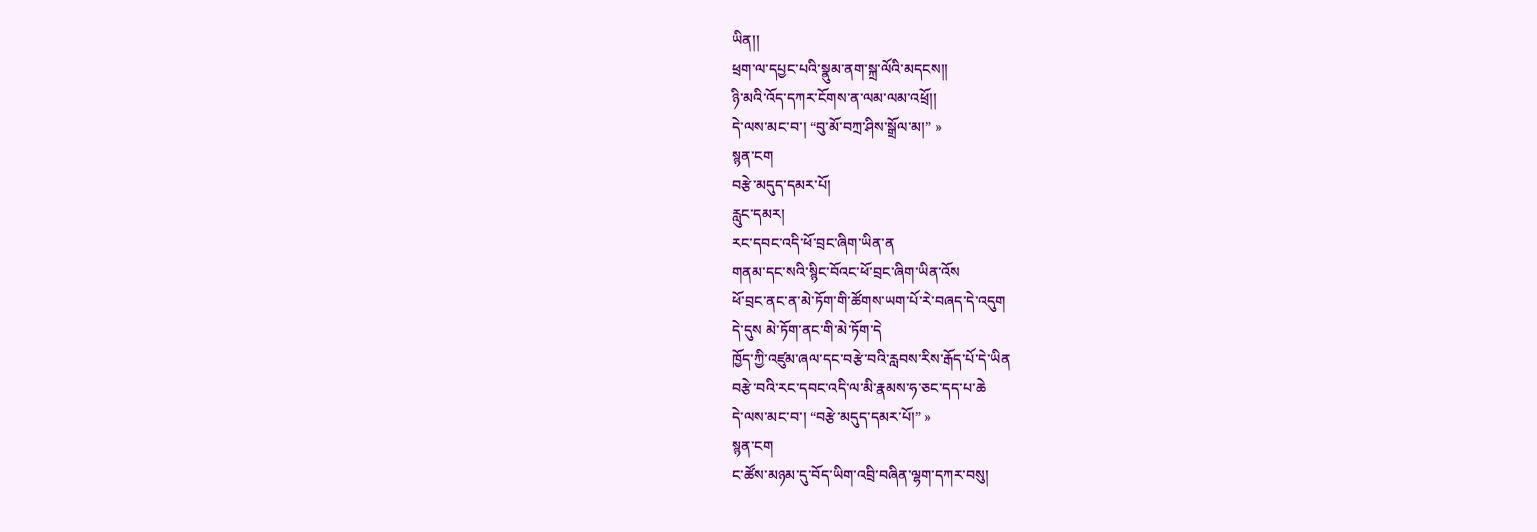ཡིན།།
ཕྲག་ལ་དཔྱང་པའི་སྣུམ་ནག་སྐྲ་ལོའི་མདངས།།
ཉི་མའི་འོད་དཀར་ངོགས་ན་ལམ་ལམ་འཕྲོ།།
དེ་ལས་མང་བ་། “བུ་མོ་བཀྲ་ཤིས་སྒྲོལ་མ།” »
སྙན་ངག
བརྩེ་མདུད་དམར་པོ།
རླུང་དམར།
རང་དབང་འདི་ཕོ་བྲང་ཞིག་ཡིན་ན
གནམ་དང་སའི་སྙིང་བོའང་ཕོ་བྲང་ཞིག་ཡིན་འོས
ཕོ་བྲང་ནང་ན་མེ་ཏོག་གི་ཚོགས་ཡག་པོ་རེ་བཞད་དེ་འདུག
དེ་དུས མེ་ཏོག་ནང་གི་མེ་ཏོག་དེ
ཁྱོད་ཀྱི་འཛུམ་ཞལ་དང་བརྩེ་བའི་རླབས་རིས་རྒོད་པོ་དེ་ཡིན
བརྩེ་བའི་རང་དབང་འདི་ལ་མི་རྣམས་ཧ་ཅང་དད་པ་ཆེ
དེ་ལས་མང་བ་། “བརྩེ་མདུད་དམར་པོ།” »
སྙན་ངག
ང་ཚོས་མཉམ་དུ་བོད་ཡིག་འབྲི་བཞིན་ལྷག་དཀར་བསུ།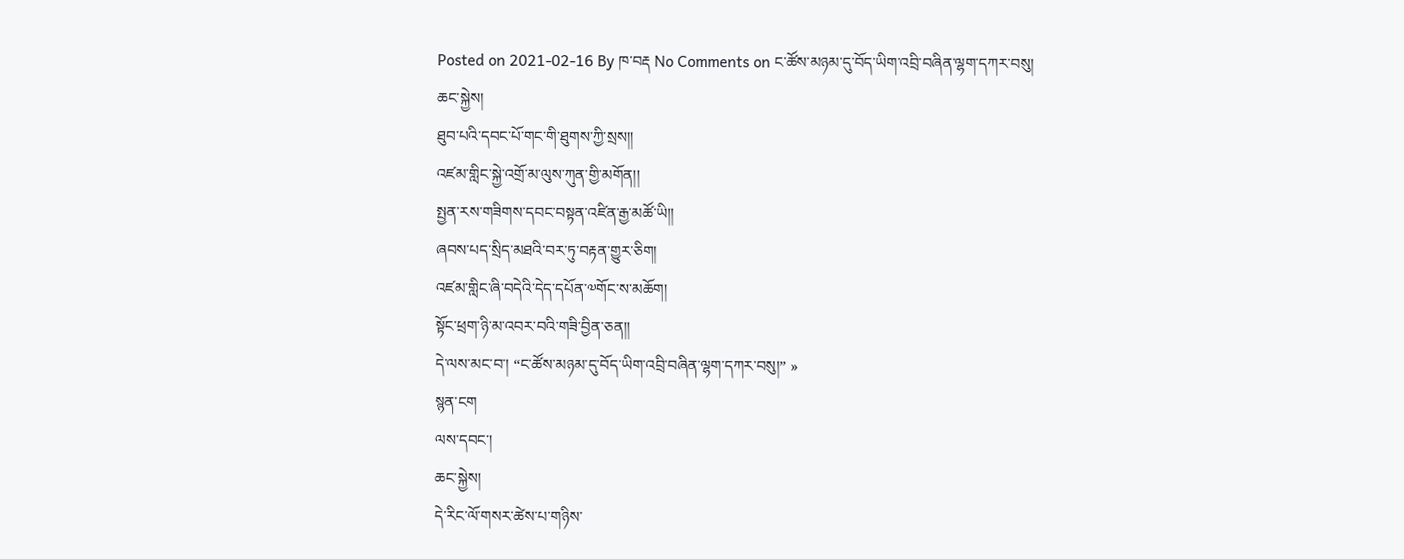Posted on 2021-02-16 By ཁ་བརྡ No Comments on ང་ཚོས་མཉམ་དུ་བོད་ཡིག་འབྲི་བཞིན་ལྷག་དཀར་བསུ།
ཆང་སྐྱེས།
ཐུབ་པའི་དབང་པོ་གང་གི་ཐུགས་ཀྱི་སྲས།།
འཛམ་གླིང་སྐྱེ་འགྲོ་མ་ལུས་ཀུན་གྱི་མགོན།།
སྤྱན་རས་གཟིགས་དབང་བསྟན་འཛིན་རྒྱ་མཚོ་ཡི།།
ཞབས་པད་སྲིད་མཐའི་བར་ཏུ་བརྟན་གྱུར་ཅིག།
འཛམ་གླིང་ཞི་བདེའི་དེད་དཔོན་༧གོང་ས་མཆོག།
སྟོང་ཕྲག་ཉི་མ་འབར་བའི་གཟི་བྱིན་ཅན།།
དེ་ལས་མང་བ་། “ང་ཚོས་མཉམ་དུ་བོད་ཡིག་འབྲི་བཞིན་ལྷག་དཀར་བསུ།” »
སྙན་ངག
ལས་དབང་།
ཆང་སྐྱེས།
དེ་རིང་ལོ་གསར་ཚེས་པ་གཉིས་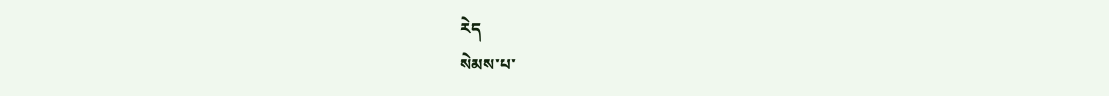རེད
སེམས་པ་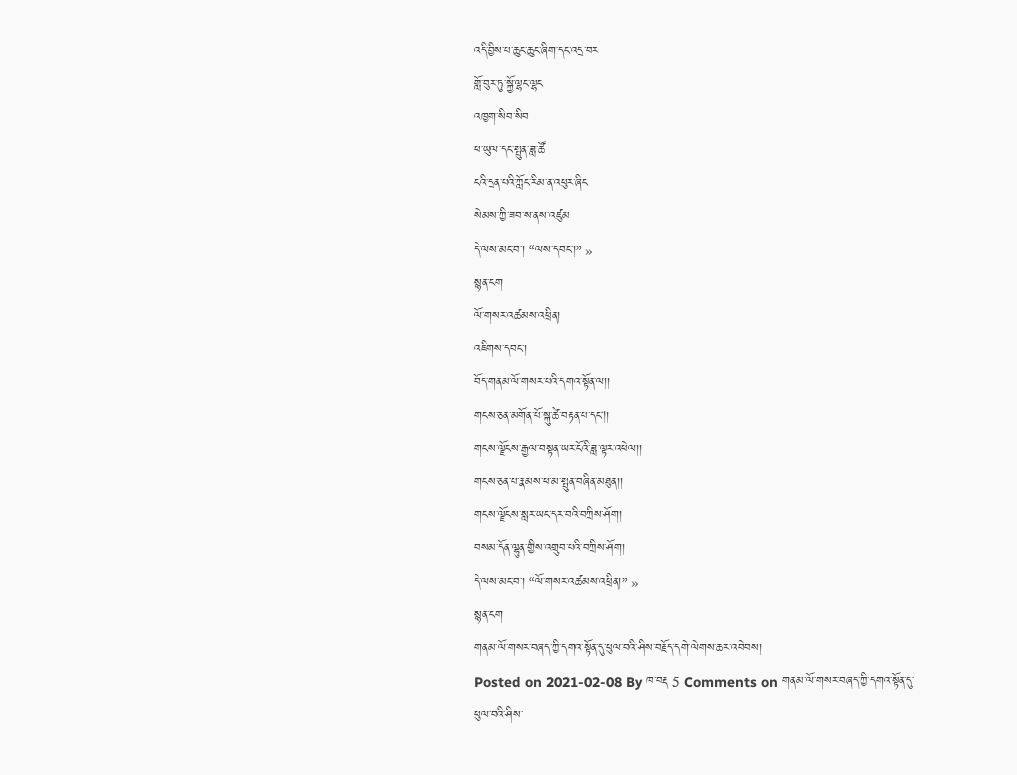འདི་བྱིས་པ་ཆུང་ཆུང་ཞིག་དང་འདྲ་བར
གློ་བུར་ཏུ་སྐྱོ་ལྷང་ལྷང
འཁྱག་སིབ་སིབ
ཕ་ཡུལ་དང་སྤུན་ཟླ་ཚོ
ངའི་དྲན་པའི་ཀློང་རིམ་ན་འཕུར་ཞིང
སེམས་ཀྱི་ཟབ་ས་ནས་འཛུམ
དེ་ལས་མང་བ་། “ལས་དབང་།” »
སྙན་ངག
ལོ་གསར་འཚམས་འཕྲིན།
འཇིགས་དབང་།
བོད་གནམ་ལོ་གསར་པའི་དགའ་སྟོན་ལ།།
གངས་ཅན་མགོན་པོ་སྐུ་ཚེ་བརྟན་པ་དང།།
གངས་ལྗོངས་རྒྱལ་བསྟན་ཡར་ངོའི་ཟླ་ལྟར་འཕེལ།།
གངས་ཅན་པ་རྣམས་ཕ་མ་སྤུན་བཞིན་མཐུན།།
གངས་ལྗོངས་སླར་ཡང་དར་བའི་བཀྲིས་ཤོག།
བསམ་དོན་ལྷུན་གྱིས་འགྲུབ་པའི་བཀྲིས་ཤོག།
དེ་ལས་མང་བ་། “ལོ་གསར་འཚམས་འཕྲིན།” »
སྙན་ངག
གནམ་ལོ་གསར་བཞད་ཀྱི་དགའ་སྟོན་དུ་ཕུལ་བའི་ཤིས་བརྗོད་དགེ་ལེགས་ཆར་འབེབས།
Posted on 2021-02-08 By ཁ་བརྡ 5 Comments on གནམ་ལོ་གསར་བཞད་ཀྱི་དགའ་སྟོན་དུ་ཕུལ་བའི་ཤིས་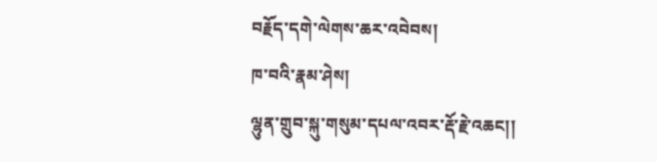བརྗོད་དགེ་ལེགས་ཆར་འབེབས།
ཁ་བའི་རྣམ་ཤེས།
ལྷུན་གྲུབ་སྐུ་གསུམ་དཔལ་འབར་རྡོ་རྗེ་འཆང།།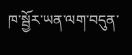ཁ་སྦྱོར་ཡན་ལག་བདུན་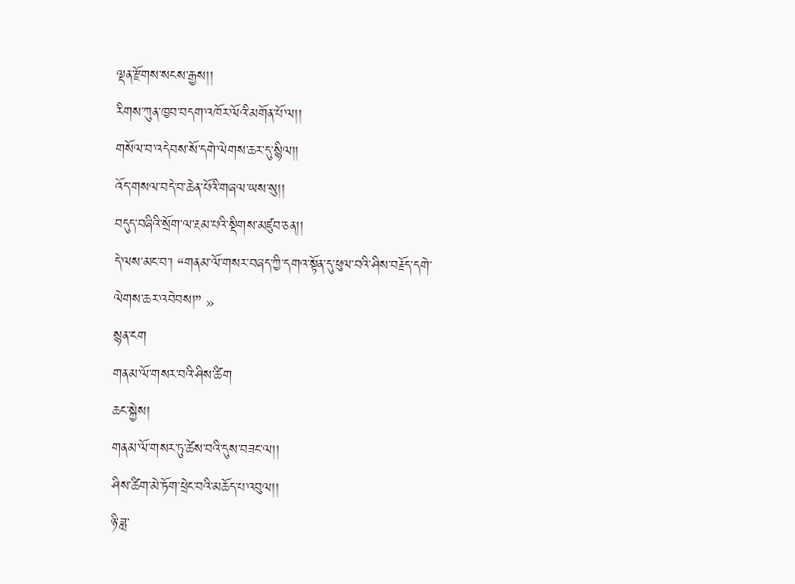ལྡན་རྫོགས་སངས་རྒྱས།།
རིགས་ཀུན་ཁྱབ་བདག་འཁོར་ལོའི་མགོན་པོ་ལ།།
གསོལ་བ་འདེབས་སོ་དགེ་ལེགས་ཆར་དུ་སྙིལ།།
འོད་གསལ་བདེ་བ་ཆེན་པོའི་གཞལ་ཡས་སུ།།
བདུད་བཞིའི་སྲོག་ལ་རྔམ་པའི་སྡིགས་མཛུབ་ཅན།།
དེ་ལས་མང་བ་། “གནམ་ལོ་གསར་བཞད་ཀྱི་དགའ་སྟོན་དུ་ཕུལ་བའི་ཤིས་བརྗོད་དགེ་ལེགས་ཆར་འབེབས།” »
སྙན་ངག
གནམ་ལོ་གསར་བའི་ཤིས་ཚིག
ཆང་སྐྱེས།
གནམ་ལོ་གསར་ཏུ་ཚེས་བའི་དུས་བཟང་ལ།།
ཤིས་ཚིག་མེ་ཏོག་ཕྲེང་བའི་མཆོད་པ་འབུལ།།
ཉི་ཟླ་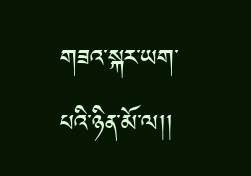གཟའ་སྐར་ཡག་པའི་ཉིན་མོ་ལ།།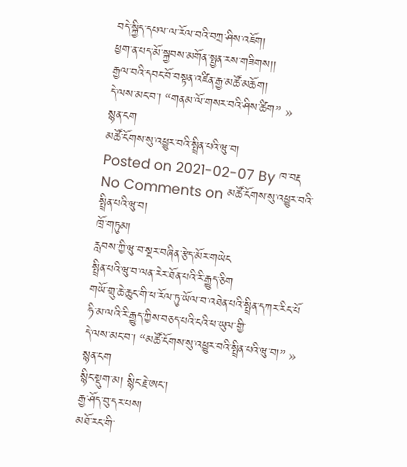བདེ་སྐྱིད་དཔལ་ལ་རོལ་བའི་བཀྲ་ཤིས་འཇོག།
ཕྱག་ན་པད་མོ་སྐྱབས་མགོན་སྤྱན་རས་གཟིགས།།
རྒྱལ་བའི་དབང་བོ་བསྟན་འཛིན་རྒྱ་མཚོ་མཆོག།
དེ་ལས་མང་བ་། “གནམ་ལོ་གསར་བའི་ཤིས་ཚིག” »
སྙན་ངག
མཚོ་ངོགས་སུ་འཕྱུར་བའི་སྤྲིན་པའི་ཝུ་བ།
Posted on 2021-02-07 By ཁ་བརྡ No Comments on མཚོ་ངོགས་སུ་འཕྱུར་བའི་སྤྲིན་པའི་ཝུ་བ།
ཁྲོ་གཏུམ།
རླབས་ཀྱི་ཝུ་བ་སྔར་བཞིན་རྩེད་མོར་གཡེང
སྤྲིན་པའི་ཝུ་བ་ལན་རེར་ཐོན་པའི་རི་རྒྱུད་ཅིག
གཡོ་གྲུ་ཆེ་ཆུང་གི་ཕ་རོལ་ཏུ་ཡོལ་བ་འཐེན་པའི་སྤྲིན་དཀར་རིང་པོ
ཧི་མ་ལའི་རི་རྒྱུད་ཀྱིས་བཅད་པའི་ངའི་ཕ་ཡུལ་གྱི་
དེ་ལས་མང་བ་། “མཚོ་ངོགས་སུ་འཕྱུར་བའི་སྤྲིན་པའི་ཝུ་བ།” »
སྙན་ངག
སྙིང་སྡུག་མ། སྙིང་རྗེ་ཨང་།
རྒྱ་ཤོད་བུ་དར་པས།
མཐོ་རང་གི་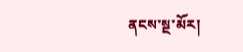ནངས་སྔ་མོར།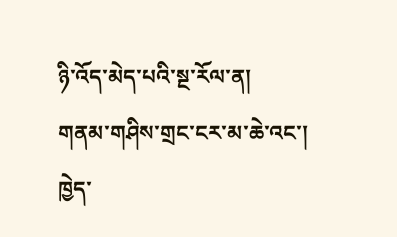ཉི་འོད་མེད་པའི་སྔ་རོལ་ན།
གནམ་གཤིས་གྲང་ངར་མ་ཆེ་འང་།
ཁྱེད་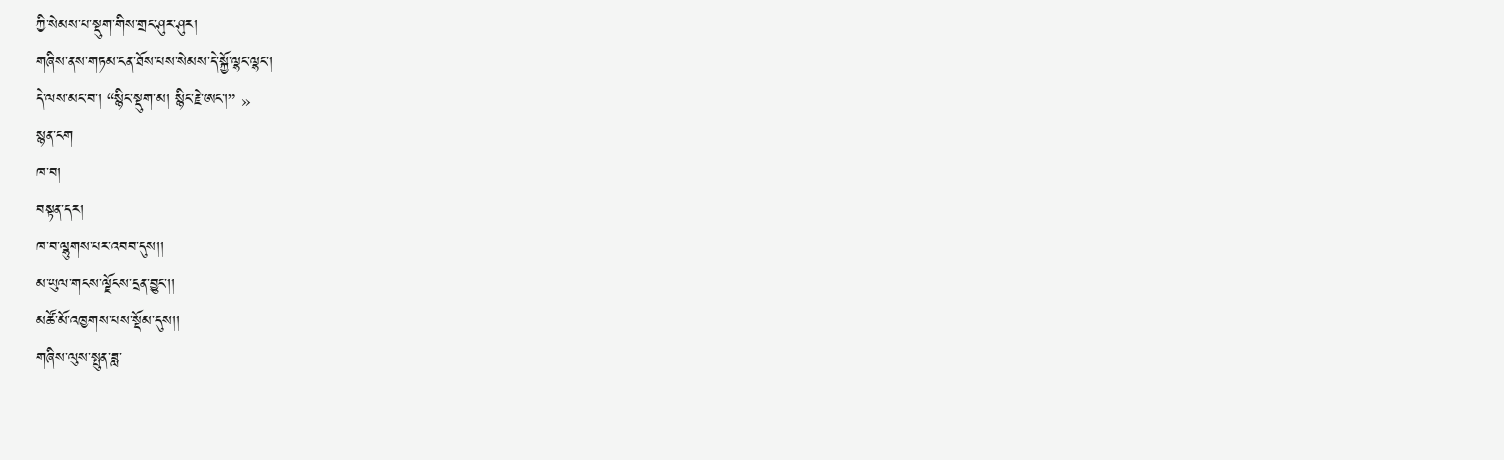ཀྱི་སེམས་པ་སྡུག་གིས་གྲང་ཤུར་ཤུར།
གཞིས་ནས་གཏམ་ངན་ཐོས་པས་སེམས་དེ་སྐྱོ་ལྷང་ལྷང་།
དེ་ལས་མང་བ་། “སྙིང་སྡུག་མ། སྙིང་རྗེ་ཨང་།” »
སྙན་ངག
ཁ་བ།
བསྟན་དར།
ཁ་བ་ལྷུགས་པར་འབབ་དུས།།
མ་ཡུལ་གངས་ལྗོངས་དྲན་བྱུང་།།
མཚོ་མོ་འཁྱགས་པས་སྡོམ་དུས།།
གཞིས་ལུས་སྤུན་ཟླ་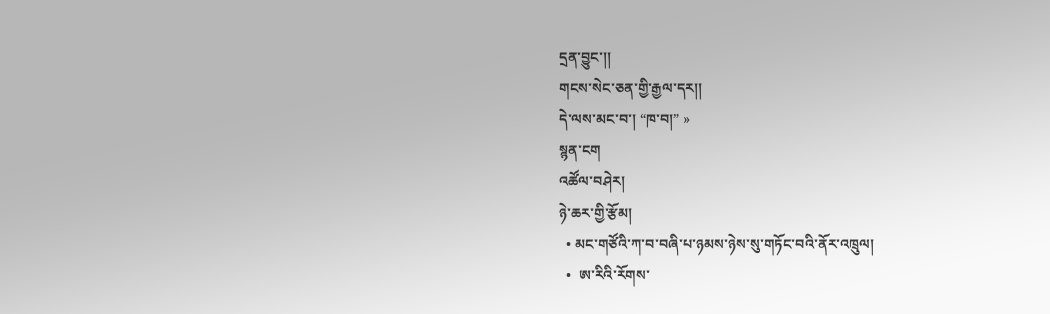དྲན་བྱུང་།།
གངས་སེང་ཅན་གྱི་རྒྱལ་དར།།
དེ་ལས་མང་བ་། “ཁ་བ།” »
སྙན་ངག
འཚོལ་བཤེར།
ཉེ་ཆར་གྱི་རྩོམ།
  • མང་གཙོའི་ཀ་བ་བཞི་པ་ཉམས་ཉེས་སུ་གཏོང་བའི་ནོར་འཁྲུལ།
  •  ཨ་རིའི་རོགས་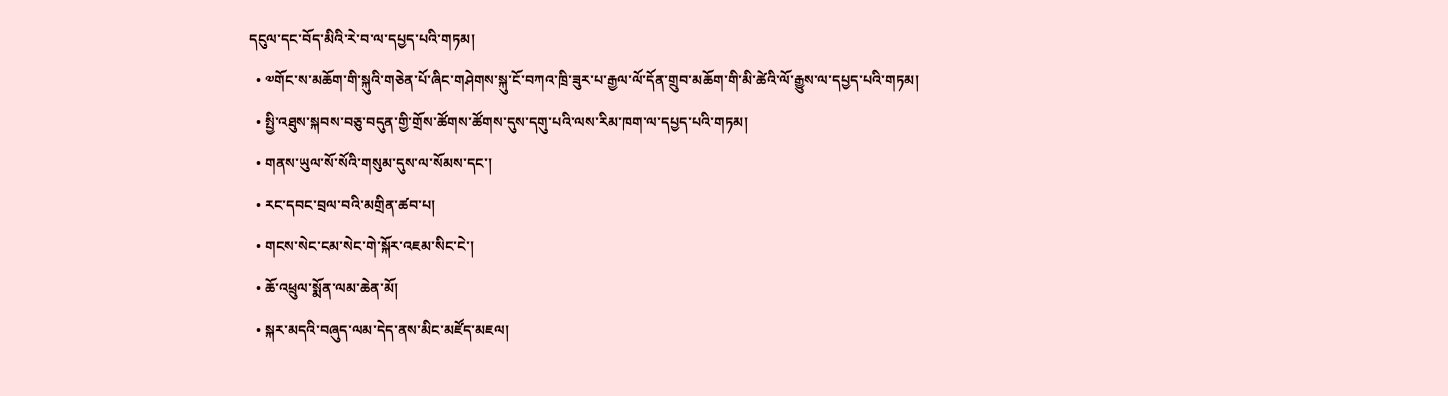དངུལ་དང་བོད་མིའི་རེ་བ་ལ་དཔྱད་པའི་གཏམ།
  • ༧གོང་ས་མཆོག་གི་སྐུའི་གཅེན་པོ་ཞིང་གཤེགས་སྐུ་ངོ་བཀའ་ཁྲི་ཟུར་པ་རྒྱལ་ལོ་དོན་གྲུབ་མཆོག་གི་མི་ཚེའི་ལོ་རྒྱུས་ལ་དཔྱད་པའི་གཏམ།
  • སྤྱི་འཐུས་སྐབས་བཅུ་བདུན་གྱི་གྲོས་ཚོགས་ཚོགས་དུས་དགུ་པའི་ལས་རིམ་ཁག་ལ་དཔྱད་པའི་གཏམ།
  • གནས་ཡུལ་སོ་སོའི་གསུམ་དུས་ལ་སོམས་དང་།
  • རང་དབང་བྲལ་བའི་མགྲིན་ཚབ་པ།
  • གངས་སེང་ངམ་སེང་གེ་སྐོར་འཇམ་སིང་ངེ་།
  • ཆོ་འཕྲུལ་སྨོན་ལམ་ཆེན་མོ།
  • སྐར་མདའི་བཞུད་ལམ་དེད་ནས་མིང་མཛོད་མཇལ།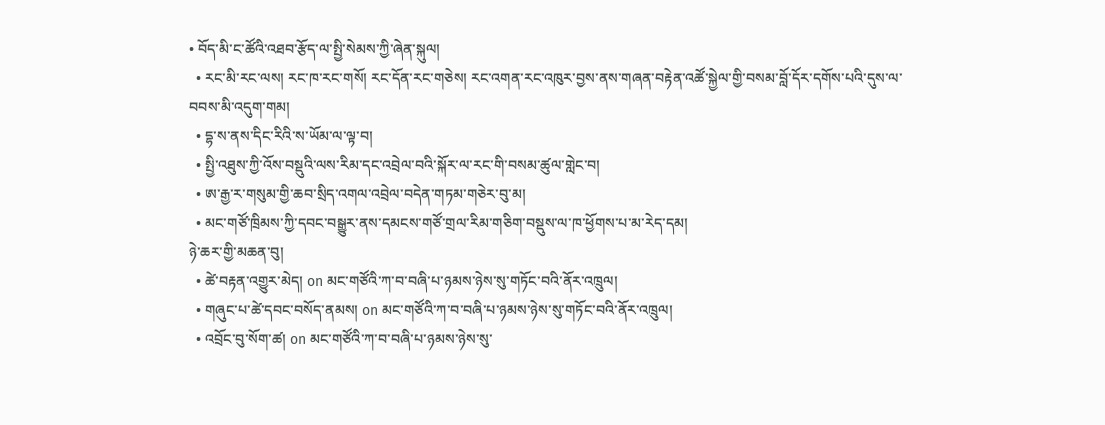• བོད་མི་ང་ཚོའི་འཐབ་རྩོད་ལ་སྤྱི་སེམས་ཀྱི་ཞེན་སྐུལ།
  • རང་མི་རང་ལས། རང་ཁ་རང་གསོ། རང་དོན་རང་གཅེས། རང་འགན་རང་འཁུར་བྱས་ནས་གཞན་བརྟེན་འཚོ་སྐྱེལ་གྱི་བསམ་བློ་དོར་དགོས་པའི་དུས་ལ་བབས་མི་འདུག་གམ།
  • དྷ་ས་ནས་དིང་རིའི་ས་ཡོམ་ལ་ལྟ་བ།
  • སྤྱི་འཐུས་ཀྱི་འོས་བསྡུའི་ལས་རིམ་དང་འབྲེལ་བའི་སྐོར་ལ་རང་གི་བསམ་ཚུལ་གླེང་བ།
  • ཨ་རྒྱ་ར་གསུམ་གྱི་ཆབ་སྲིད་འགལ་འབྲེལ་བདེན་གཏམ་གཅེར་བུ་མ།
  • མང་གཙོ་ཁྲིམས་ཀྱི་དབང་བསྒྱུར་ནས་དམངས་གཙོ་གྲལ་རིམ་གཅིག་བསྡུས་ལ་ཁ་ཕྱོགས་པ་མ་རེད་དམ།
ཉེ་ཆར་གྱི་མཆན་བུ།
  • ཚེ་བརྟན་འགྱུར་མེད། on མང་གཙོའི་ཀ་བ་བཞི་པ་ཉམས་ཉེས་སུ་གཏོང་བའི་ནོར་འཁྲུལ།
  • གཞུང་པ་ཚེ་དབང་བསོད་ནམས། on མང་གཙོའི་ཀ་བ་བཞི་པ་ཉམས་ཉེས་སུ་གཏོང་བའི་ནོར་འཁྲུལ།
  • འབྲོང་བུ་སོག་ཚ། on མང་གཙོའི་ཀ་བ་བཞི་པ་ཉམས་ཉེས་སུ་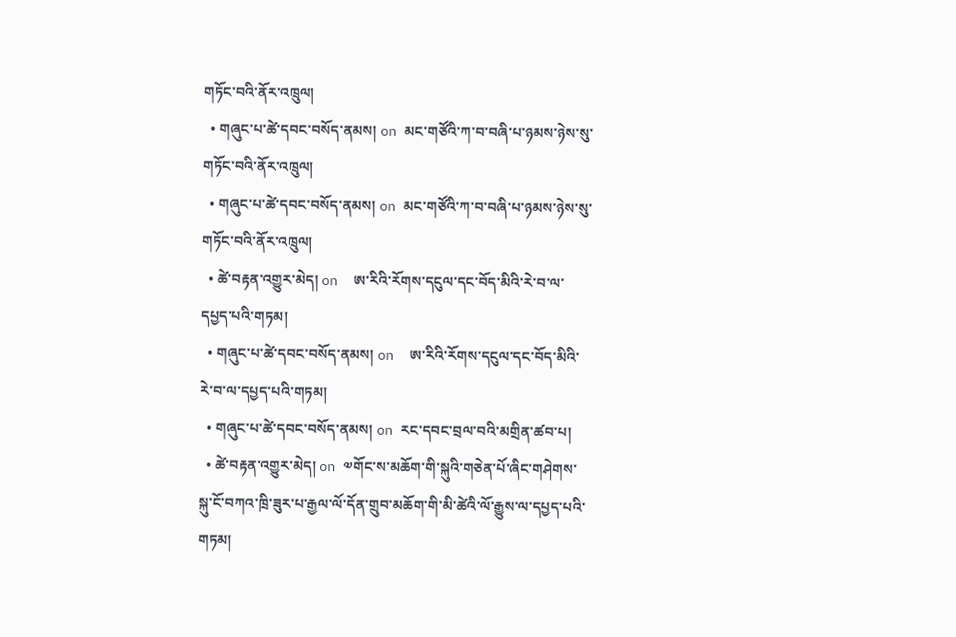གཏོང་བའི་ནོར་འཁྲུལ།
  • གཞུང་པ་ཚེ་དབང་བསོད་ནམས། on མང་གཙོའི་ཀ་བ་བཞི་པ་ཉམས་ཉེས་སུ་གཏོང་བའི་ནོར་འཁྲུལ།
  • གཞུང་པ་ཚེ་དབང་བསོད་ནམས། on མང་གཙོའི་ཀ་བ་བཞི་པ་ཉམས་ཉེས་སུ་གཏོང་བའི་ནོར་འཁྲུལ།
  • ཚེ་བརྟན་འགྱུར་མེད། on  ཨ་རིའི་རོགས་དངུལ་དང་བོད་མིའི་རེ་བ་ལ་དཔྱད་པའི་གཏམ།
  • གཞུང་པ་ཚེ་དབང་བསོད་ནམས། on  ཨ་རིའི་རོགས་དངུལ་དང་བོད་མིའི་རེ་བ་ལ་དཔྱད་པའི་གཏམ།
  • གཞུང་པ་ཚེ་དབང་བསོད་ནམས། on རང་དབང་བྲལ་བའི་མགྲིན་ཚབ་པ།
  • ཚེ་བརྟན་འགྱུར་མེད། on ༧གོང་ས་མཆོག་གི་སྐུའི་གཅེན་པོ་ཞིང་གཤེགས་སྐུ་ངོ་བཀའ་ཁྲི་ཟུར་པ་རྒྱལ་ལོ་དོན་གྲུབ་མཆོག་གི་མི་ཚེའི་ལོ་རྒྱུས་ལ་དཔྱད་པའི་གཏམ།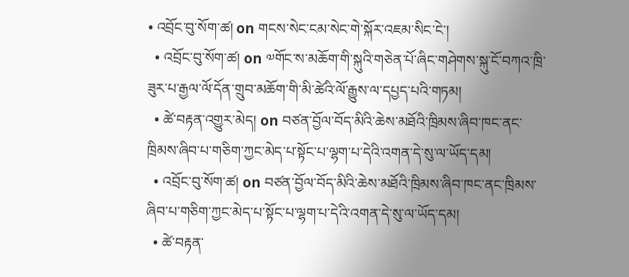• འབྲོང་བུ་སོག་ཚ། on གངས་སེང་ངམ་སེང་གེ་སྐོར་འཇམ་སིང་ངེ་།
  • འབྲོང་བུ་སོག་ཚ། on ༧གོང་ས་མཆོག་གི་སྐུའི་གཅེན་པོ་ཞིང་གཤེགས་སྐུ་ངོ་བཀའ་ཁྲི་ཟུར་པ་རྒྱལ་ལོ་དོན་གྲུབ་མཆོག་གི་མི་ཚེའི་ལོ་རྒྱུས་ལ་དཔྱད་པའི་གཏམ།
  • ཚེ་བརྟན་འགྱུར་མེད། on བཙན་བྱོལ་བོད་མིའི་ཆེས་མཐོའི་ཁྲིམས་ཞིབ་ཁང་ནང་ཁྲིམས་ཞིབ་པ་གཅིག་ཀྱང་མེད་པ་སྟོང་པ་ལྷག་པ་དེའི་འགན་དེ་སུ་ལ་ཡོད་དམ།
  • འབྲོང་བུ་སོག་ཚ། on བཙན་བྱོལ་བོད་མིའི་ཆེས་མཐོའི་ཁྲིམས་ཞིབ་ཁང་ནང་ཁྲིམས་ཞིབ་པ་གཅིག་ཀྱང་མེད་པ་སྟོང་པ་ལྷག་པ་དེའི་འགན་དེ་སུ་ལ་ཡོད་དམ།
  • ཚེ་བརྟན་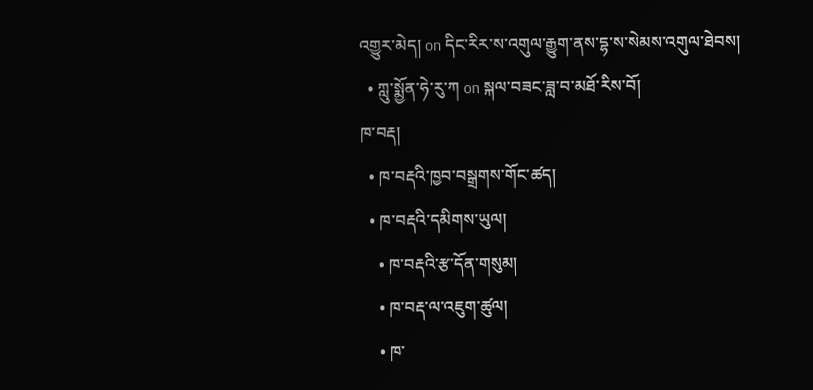འགྱུར་མེད། on དིང་རིར་ས་འགུལ་རྒྱུག་ནས་དྷ་ས་སེམས་འགུལ་ཐེབས།
  • ཀླུ་སྨྱོན་ཧེ་རུ་ཀ on སྐལ་བཟང་ཟླ་བ་མཐོ་རིས་བོ།
ཁ་བརྡ།
  • ཁ་བརྡའི་ཁྱབ་བསྒྲགས་གོང་ཚད།
  • ཁ་བརྡའི་དམིགས་ཡུལ།
    • ཁ་བརྡའི་རྩ་དོན་གསུམ།
    • ཁ་བརྡ་ལ་འཇུག་ཚུལ།
    • ཁ་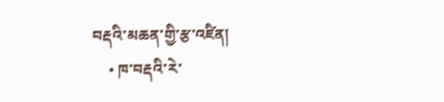བརྡའི་མཆན་གྱི་རྩ་འཛིན།
    • ཁ་བརྡའི་རེ་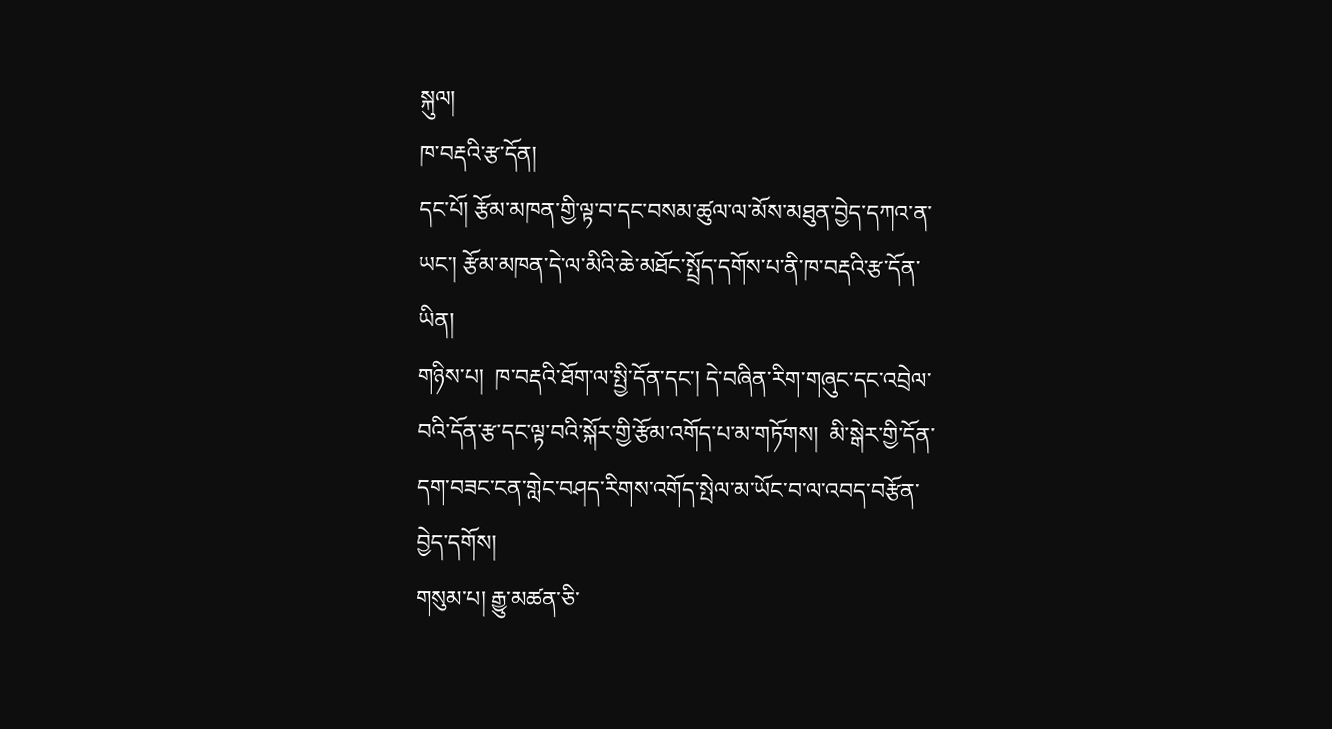སྐུལ།
ཁ་བརྡའི་རྩ་དོན།
དང་པོ། རྩོམ་མཁན་གྱི་ལྟ་བ་དང་བསམ་ཚུལ་ལ་མོས་མཐུན་བྱེད་དཀའ་ན་ཡང་། རྩོམ་མཁན་དེ་ལ་མིའི་ཆེ་མཐོང་སྤྲོད་དགོས་པ་ནི་ཁ་བརྡའི་རྩ་དོན་ཡིན།
གཉིས་པ།  ཁ་བརྡའི་ཐོག་ལ་སྤྱི་དོན་དང་། དེ་བཞིན་རིག་གཞུང་དང་འབྲེལ་བའི་དོན་རྩ་དང་ལྟ་བའི་སྐོར་གྱི་རྩོམ་འགོད་པ་མ་གཏོགས།  མི་སྒེར་གྱི་དོན་དག་བཟང་ངན་གླེང་བཤད་རིགས་འགོད་སྤེལ་མ་ཡོང་བ་ལ་འབད་བརྩོན་བྱེད་དགོས།
གསུམ་པ། རྒྱུ་མཚན་ཅི་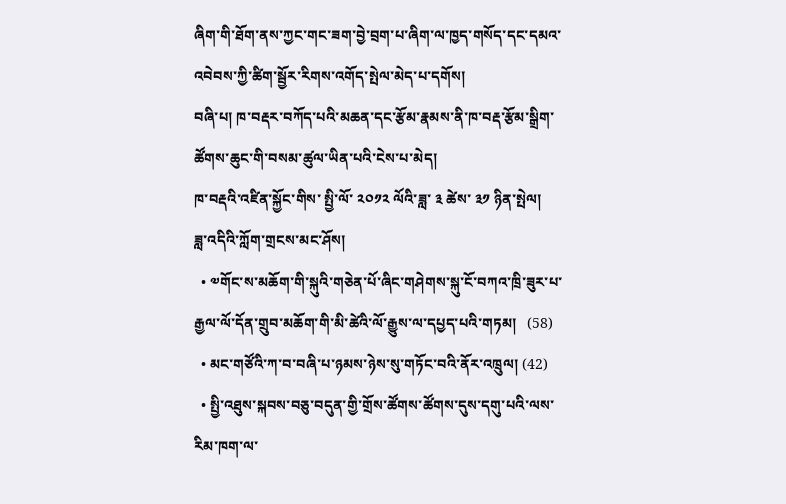ཞིག་གི་ཐོག་ནས་ཀྱང་གང་ཟག་བྱེ་བྲག་པ་ཞིག་ལ་ཁྱད་གསོད་དང་དམའ་འབེབས་ཀྱི་ཚིག་སྦྱོར་རིགས་འགོད་སྤེལ་མེད་པ་དགོས།
བཞི་པ། ཁ་བརྡར་བཀོད་པའི་མཆན་དང་རྩོམ་རྣམས་ནི་ཁ་བརྡ་རྩོམ་སྒྲིག་ཚོགས་ཆུང་གི་བསམ་ཚུལ་ཡིན་པའི་ངེས་པ་མེད།
ཁ་བརྡའི་འཛིན་སྐྱོང་གིས་ སྤྱི་ལོ་ ༢༠༡༢ ལོའི་ཟླ་ ༣ ཚེས་ ༣༡ ཉིན་སྤེལ།
ཟླ་འདིའི་ཀློག་གྲངས་མང་ཤོས།
  • ༧གོང་ས་མཆོག་གི་སྐུའི་གཅེན་པོ་ཞིང་གཤེགས་སྐུ་ངོ་བཀའ་ཁྲི་ཟུར་པ་རྒྱལ་ལོ་དོན་གྲུབ་མཆོག་གི་མི་ཚེའི་ལོ་རྒྱུས་ལ་དཔྱད་པའི་གཏམ།   (58)
  • མང་གཙོའི་ཀ་བ་བཞི་པ་ཉམས་ཉེས་སུ་གཏོང་བའི་ནོར་འཁྲུལ། (42)
  • སྤྱི་འཐུས་སྐབས་བཅུ་བདུན་གྱི་གྲོས་ཚོགས་ཚོགས་དུས་དགུ་པའི་ལས་རིམ་ཁག་ལ་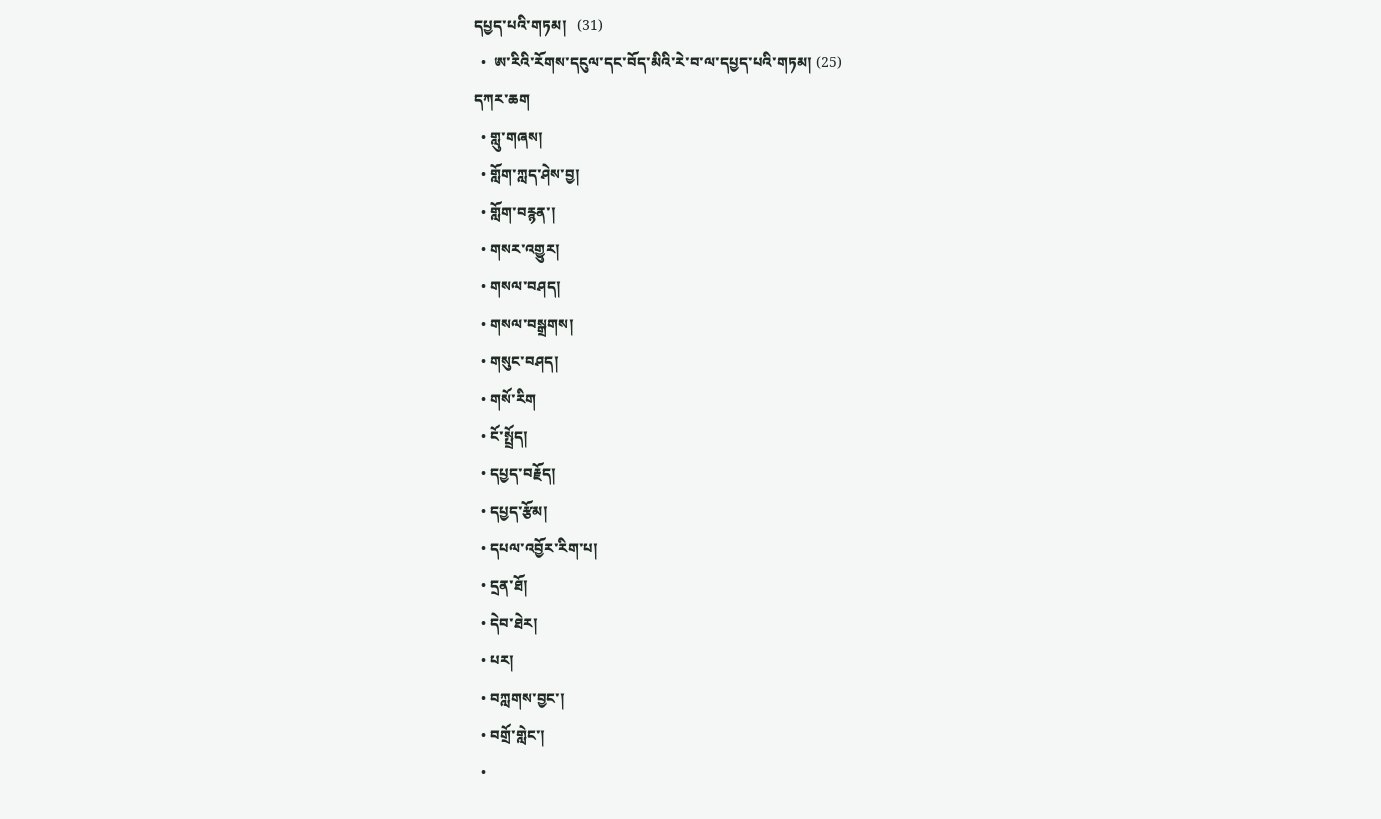དཔྱད་པའི་གཏམ།   (31)
  •  ཨ་རིའི་རོགས་དངུལ་དང་བོད་མིའི་རེ་བ་ལ་དཔྱད་པའི་གཏམ། (25)
དཀར་ཆག
  • གླུ་གཞས།
  • གློག་ཀླད་ཤེས་བྱ།
  • གློག་བརྙན་།
  • གསར་འགྱུར།
  • གསལ་བཤད།
  • གསལ་བསྒྲགས།
  • གསུང་བཤད།
  • གསོ་རིག
  • ངོ་སྤྲོད།
  • དཔྱད་བརྗོད།
  • དཔྱད་རྩོམ།
  • དཔལ་འབྱོར་རིག་པ།
  • དྲན་ཐོ།
  • དེབ་ཐེར།
  • པར།
  • བཀླགས་བྱང་།
  • བགྲོ་གླེང་།
  •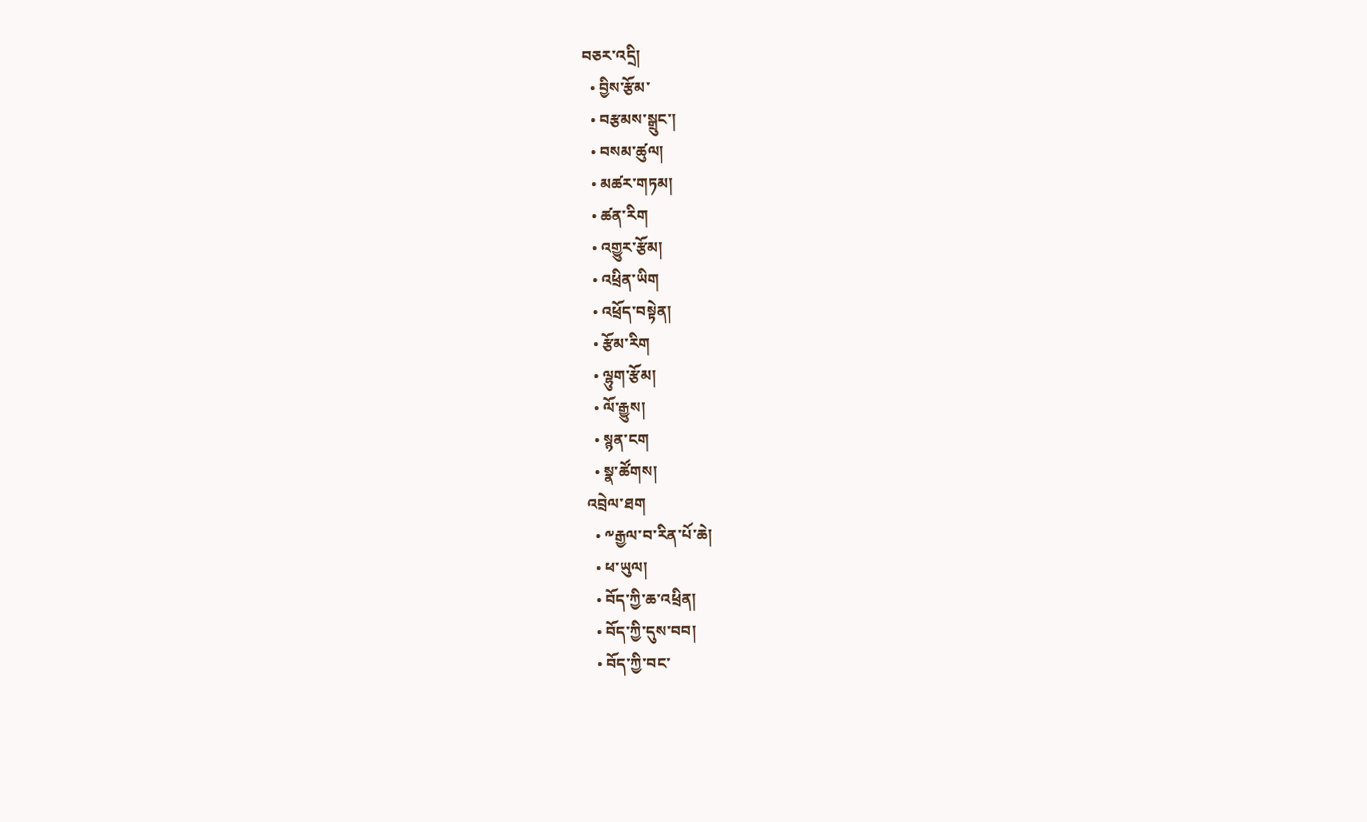བཅར་འདྲི།
  • བྱིས་རྩོམ་
  • བརྩམས་སྒྲུང་།
  • བསམ་ཚུལ།
  • མཚར་གཏམ།
  • ཚན་རིག
  • འགྱུར་རྩོམ།
  • འཕྲིན་ཡིག
  • འཕྲོད་བསྟེན།
  • རྩོམ་རིག
  • ལྷུག་རྩོམ།
  • ལོ་རྒྱུས།
  • སྙན་ངག
  • སྣ་ཚོགས།
འབྲེལ་ཐག
  • ༸རྒྱལ་བ་རིན་པོ་ཆེ།
  • ཕ་ཡུལ།
  • བོད་ཀྱི་ཆ་འཕྲིན།
  • བོད་ཀྱི་དུས་བབ།
  • བོད་ཀྱི་བང་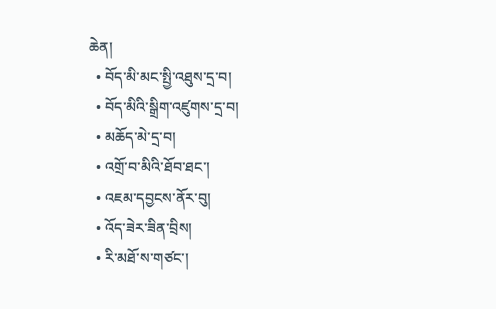ཆེན།
  • བོད་མི་མང་སྤྱི་འཐུས་དྲ་བ།
  • བོད་མིའི་སྒྲིག་འཛུགས་དྲ་བ།
  • མཆོད་མེ་དྲ་བ།
  • འགྲོ་བ་མིའི་ཐོབ་ཐང་།
  • འཇམ་དབྱངས་ནོར་བུ།
  • འོད་ཟེར་ཟིན་བྲིས།
  • རི་མཐོ་ས་གཙང་།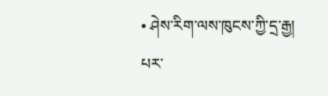• ཤེས་རིག་ལས་ཁུངས་ཀྱི་དྲ་རྒྱ།
པར་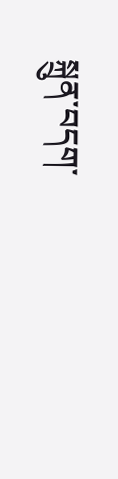སྐྲུན་བདག་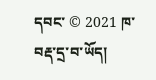དབང་ © 2021 ཁ་བརྡ་དྲ་བ་ཡོད།